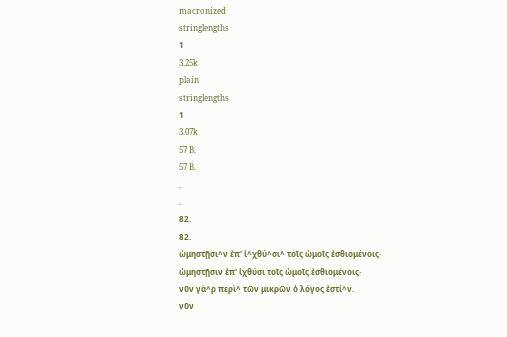macronized
stringlengths
1
3.25k
plain
stringlengths
1
3.07k
57 B.
57 B.
.
.
82.
82.
ὠμηστῇσι^ν ἐπ' ἰ^χθύ^σι^ τοῖς ὠμοῖς ἐσθιομένοις·
ὠμηστῇσιν ἐπ' ἰχθύσι τοῖς ὠμοῖς ἐσθιομένοις·
νῦν γὰ^ρ περὶ^ τῶν μικρῶν ὁ λόγος ἐστί^ν.
νῦν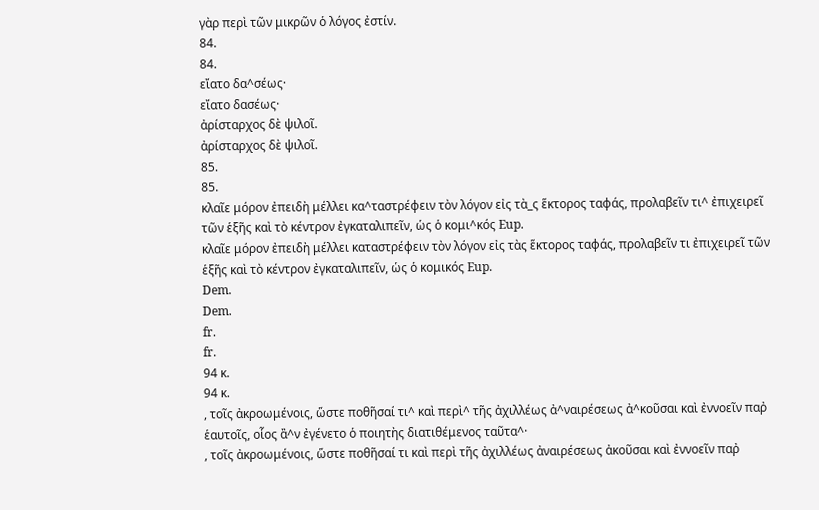γὰρ περὶ τῶν μικρῶν ὁ λόγος ἐστίν.
84.
84.
εἴατο δα^σέως·
εἴατο δασέως·
ἀρίσταρχος δὲ ψιλοῖ.
ἀρίσταρχος δὲ ψιλοῖ.
85.
85.
κλαῖε μόρον ἐπειδὴ μέλλει κα^ταστρέφειν τὸν λόγον εἰς τὰ_ς ἕκτορος ταφάς, προλαβεῖν τι^ ἐπιχειρεῖ τῶν ἑξῆς καὶ τὸ κέντρον ἐγκαταλιπεῖν, ὡς ὁ κομι^κός Eup.
κλαῖε μόρον ἐπειδὴ μέλλει καταστρέφειν τὸν λόγον εἰς τὰς ἕκτορος ταφάς, προλαβεῖν τι ἐπιχειρεῖ τῶν ἑξῆς καὶ τὸ κέντρον ἐγκαταλιπεῖν, ὡς ὁ κομικός Eup.
Dem.
Dem.
fr.
fr.
94 κ.
94 κ.
, τοῖς ἀκροωμένοις, ὥστε ποθῆσαί τι^ καὶ περὶ^ τῆς ἀχιλλέως ἀ^ναιρέσεως ἀ^κοῦσαι καὶ ἐννοεῖν παῤ ἑαυτοῖς, οἷος ἂ^ν ἐγένετο ὁ ποιητὴς διατιθέμενος ταῦτα^·
, τοῖς ἀκροωμένοις, ὥστε ποθῆσαί τι καὶ περὶ τῆς ἀχιλλέως ἀναιρέσεως ἀκοῦσαι καὶ ἐννοεῖν παῤ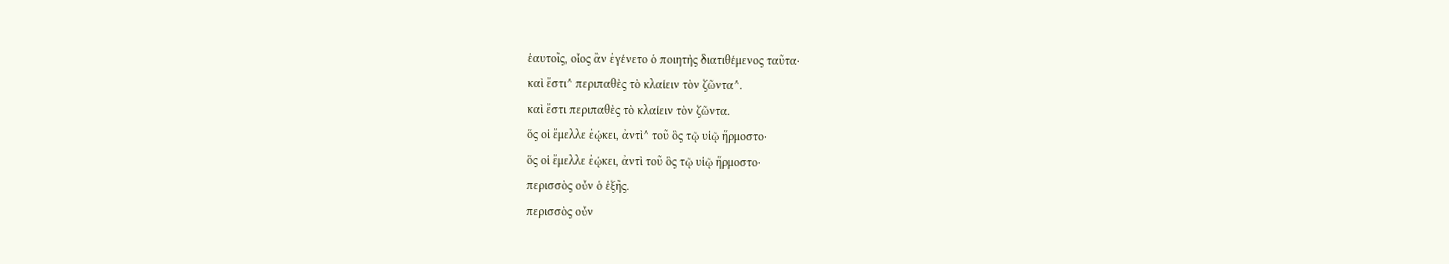ἑαυτοῖς, οἷος ἂν ἐγένετο ὁ ποιητὴς διατιθέμενος ταῦτα·
καὶ ἔστι^ περιπαθὲς τὸ κλαίειν τὸν ζῶντα^.
καὶ ἔστι περιπαθὲς τὸ κλαίειν τὸν ζῶντα.
ὅς οἱ ἔμελλε ἐῴκει, ἀντὶ^ τοῦ ὃς τῷ υἱῷ ἥρμοστο·
ὅς οἱ ἔμελλε ἐῴκει, ἀντὶ τοῦ ὃς τῷ υἱῷ ἥρμοστο·
περισσὸς οὖν ὁ ἑξῆς.
περισσὸς οὖν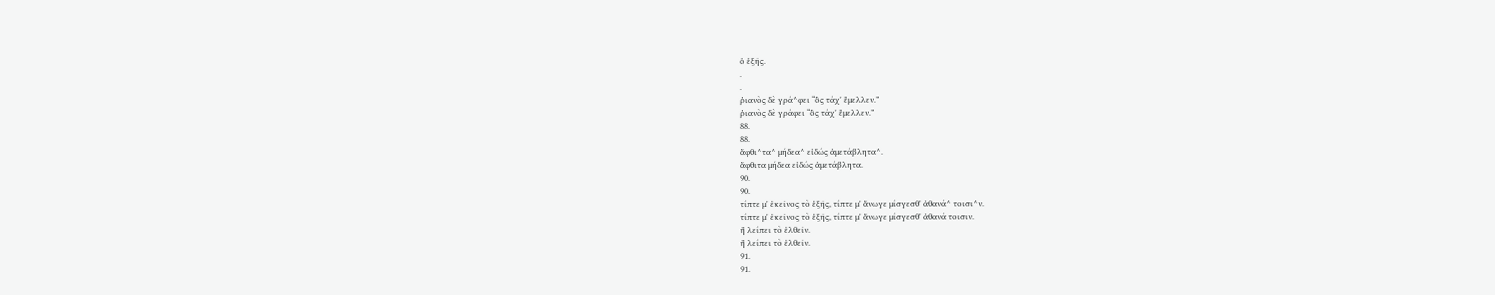ὁ ἑξῆς.
.
.
ῥιανὸς δὲ γρά^φει “ὃς τάχ' ἔμελλεν.”
ῥιανὸς δὲ γράφει “ὃς τάχ' ἔμελλεν.”
88.
88.
ἄφθι^τα^ μήδεα^ εἰδώς ἀμετάβλητα^.
ἄφθιτα μήδεα εἰδώς ἀμετάβλητα.
90.
90.
τίπτε μ' ἐκεῖνος τὸ ἑξῆς, τίπτε μ' ἄνωγε μίσγεσθ' ἀθανά^ τοισι^ν.
τίπτε μ' ἐκεῖνος τὸ ἑξῆς, τίπτε μ' ἄνωγε μίσγεσθ' ἀθανά τοισιν.
ἢ λείπει τὸ ἐλθεῖν.
ἢ λείπει τὸ ἐλθεῖν.
91.
91.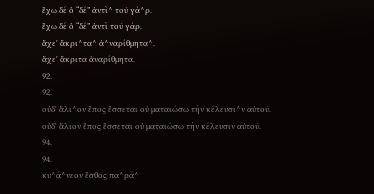ἔχω δέ ὁ “δέ” ἀντὶ^ τοῦ γά^ρ.
ἔχω δέ ὁ “δέ” ἀντὶ τοῦ γάρ.
ἄχε' ἄκρι^τα^ ἀ^ναρίθμητα^.
ἄχε' ἄκριτα ἀναρίθμητα.
92.
92.
οὐδ' ἅλι^ον ἔπος ἔσσεται οὐ ματαιώσω τὴν κέλευσι^ν αὐτοῦ.
οὐδ' ἅλιον ἔπος ἔσσεται οὐ ματαιώσω τὴν κέλευσιν αὐτοῦ.
94.
94.
κυ^ά^νεον ἔσθος πα^ρὰ^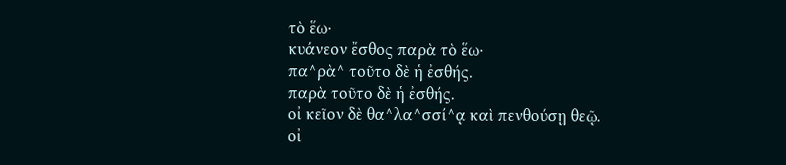τὸ ἕω·
κυάνεον ἔσθος παρὰ τὸ ἕω·
πα^ρὰ^ τοῦτο δὲ ἡ ἐσθής.
παρὰ τοῦτο δὲ ἡ ἐσθής.
οἰ κεῖον δὲ θα^λα^σσί^ᾳ καὶ πενθούσῃ θεῷ.
οἰ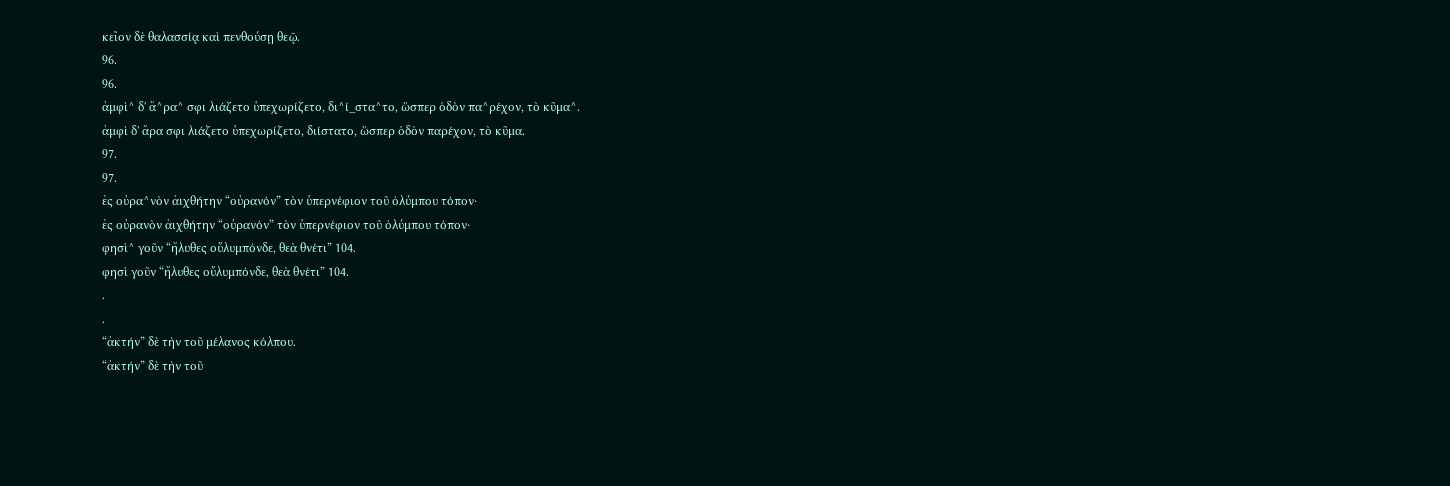κεῖον δὲ θαλασσίᾳ καὶ πενθούσῃ θεῷ.
96.
96.
ἀμφὶ^ δ' ἄ^ρα^ σφι λιάζετο ὑπεχωρίζετο, δι^ί_στα^το, ὥσπερ ὁδὸν πα^ρέχον, τὸ κῦμα^.
ἀμφὶ δ' ἄρα σφι λιάζετο ὑπεχωρίζετο, διίστατο, ὥσπερ ὁδὸν παρέχον, τὸ κῦμα.
97.
97.
ἐς οὐρα^νὸν ἀιχθήτην “οὐρανόν” τὸν ὑπερνέφιον τοῦ ὀλύμπου τόπον·
ἐς οὐρανὸν ἀιχθήτην “οὐρανόν” τὸν ὑπερνέφιον τοῦ ὀλύμπου τόπον·
φησὶ^ γοῦν “ἤλυθες οὔλυμπόνδε, θεὰ θνέτι” 104.
φησὶ γοῦν “ἤλυθες οὔλυμπόνδε, θεὰ θνέτι” 104.
.
.
“ἀκτήν” δὲ τὴν τοῦ μέλανος κόλπου.
“ἀκτήν” δὲ τὴν τοῦ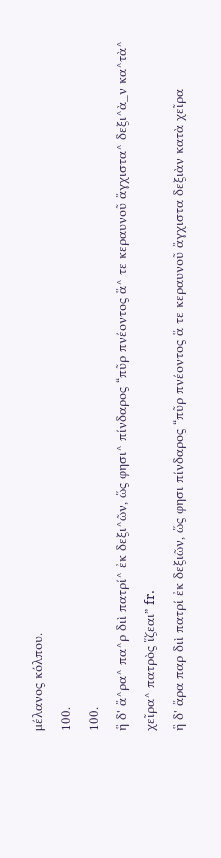μέλανος κόλπου.
100.
100.
ἣ δ' ἄ^ρα^ πα^ρ διὶ πατρί^ ἐκ δεξι^ῶν, ὥς φησι^ πίνδαρος “πῦρ πνέοντος ἅ^ τε κεραυνοῦ ἄγχιστα^ δεξι^ὰ_ν κα^τὰ^ χεῖρα^ πατρὸς ἵζεαι” fr.
ἣ δ' ἄρα παρ διὶ πατρί ἐκ δεξιῶν, ὥς φησι πίνδαρος “πῦρ πνέοντος ἅ τε κεραυνοῦ ἄγχιστα δεξιὰν κατὰ χεῖρα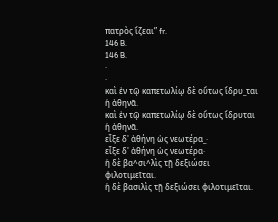πατρὸς ἵζεαι” fr.
146 B.
146 B.
·
·
καὶ ἐν τῷ καπετωλίῳ δὲ οὕτως ἵδρυ_ται ἡ ἀθηνᾶ.
καὶ ἐν τῷ καπετωλίῳ δὲ οὕτως ἵδρυται ἡ ἀθηνᾶ.
εἶξε δ' ἀθήνη ὡς νεωτέρα_·
εἶξε δ' ἀθήνη ὡς νεωτέρα·
ἡ δὲ βα^σι^λὶς τῇ δεξιώσει φιλοτιμεῖται.
ἡ δὲ βασιλὶς τῇ δεξιώσει φιλοτιμεῖται.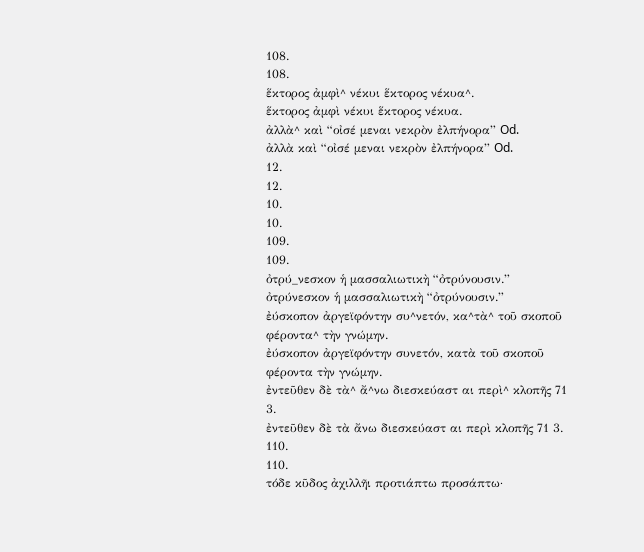108.
108.
ἕκτορος ἀμφὶ^ νέκυι ἕκτορος νέκυα^.
ἕκτορος ἀμφὶ νέκυι ἕκτορος νέκυα.
ἀλλὰ^ καὶ “οἰσέ μεναι νεκρὸν ἐλπήνορα” Od.
ἀλλὰ καὶ “οἰσέ μεναι νεκρὸν ἐλπήνορα” Od.
12.
12.
10.
10.
109.
109.
ὀτρύ_νεσκον ἡ μασσαλιωτικὴ “ὀτρύνουσιν.”
ὀτρύνεσκον ἡ μασσαλιωτικὴ “ὀτρύνουσιν.”
ἐύσκοπον ἀργεϊφόντην συ^νετόν, κα^τὰ^ τοῦ σκοποῦ φέροντα^ τὴν γνώμην.
ἐύσκοπον ἀργεϊφόντην συνετόν, κατὰ τοῦ σκοποῦ φέροντα τὴν γνώμην.
ἐντεῦθεν δὲ τὰ^ ἄ^νω διεσκεύαστ αι περὶ^ κλοπῆς 71 3.
ἐντεῦθεν δὲ τὰ ἄνω διεσκεύαστ αι περὶ κλοπῆς 71 3.
110.
110.
τόδε κῦδος ἀχιλλῆι προτιάπτω προσάπτω·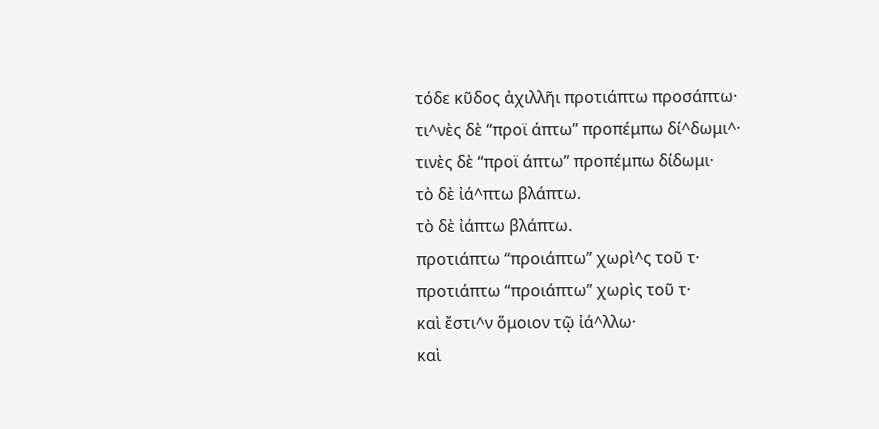τόδε κῦδος ἀχιλλῆι προτιάπτω προσάπτω·
τι^νὲς δὲ “προϊ άπτω” προπέμπω δί^δωμι^·
τινὲς δὲ “προϊ άπτω” προπέμπω δίδωμι·
τὸ δὲ ἰά^πτω βλάπτω.
τὸ δὲ ἰάπτω βλάπτω.
προτιάπτω “προιάπτω” χωρὶ^ς τοῦ τ·
προτιάπτω “προιάπτω” χωρὶς τοῦ τ·
καὶ ἔστι^ν ὅμοιον τῷ ἰά^λλω·
καὶ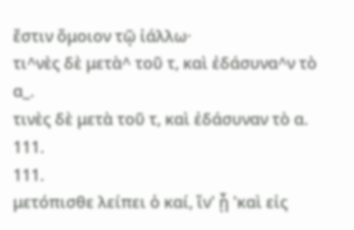ἔστιν ὅμοιον τῷ ἰάλλω·
τι^νὲς δὲ μετὰ^ τοῦ τ, καὶ ἐδάσυνα^ν τὸ α_.
τινὲς δὲ μετὰ τοῦ τ, καὶ ἐδάσυναν τὸ α.
111.
111.
μετόπισθε λείπει ὁ καί, ἵν' ᾖ 'καὶ εἰς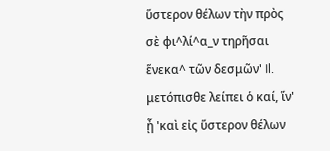ὕστερον θέλων τὴν πρὸς σὲ φι^λί^α_ν τηρῆσαι ἕνεκα^ τῶν δεσμῶν' Il.
μετόπισθε λείπει ὁ καί, ἵν' ᾖ 'καὶ εἰς ὕστερον θέλων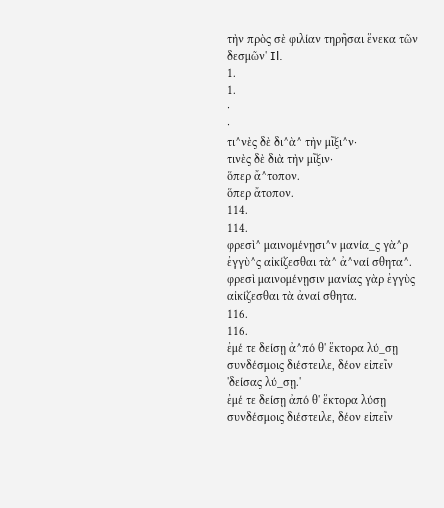τὴν πρὸς σὲ φιλίαν τηρῆσαι ἕνεκα τῶν δεσμῶν' Il.
1.
1.
·
·
τι^νὲς δὲ δι^ὰ^ τὴν μῖξι^ν·
τινὲς δὲ διὰ τὴν μῖξιν·
ὅπερ ἄ^τοπον.
ὅπερ ἄτοπον.
114.
114.
φρεσὶ^ μαινομένῃσι^ν μανία_ς γὰ^ρ ἐγγὺ^ς αἰκίζεσθαι τὰ^ ἀ^ναί σθητα^.
φρεσὶ μαινομένῃσιν μανίας γὰρ ἐγγὺς αἰκίζεσθαι τὰ ἀναί σθητα.
116.
116.
ἐμέ τε δείσῃ ἀ^πό θ' ἕκτορα λύ_σῃ συνδέσμοις διέστειλε, δέον εἰπεῖν 'δείσας λύ_σῃ.'
ἐμέ τε δείσῃ ἀπό θ' ἕκτορα λύσῃ συνδέσμοις διέστειλε, δέον εἰπεῖν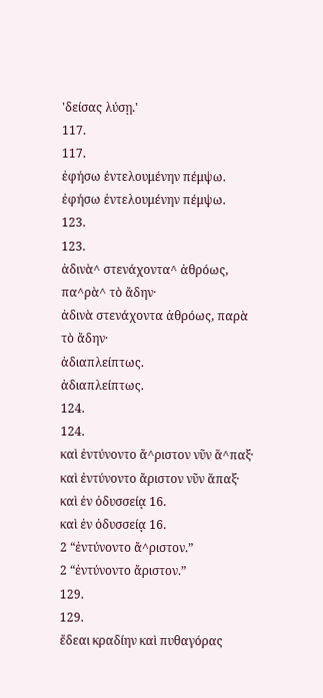'δείσας λύσῃ.'
117.
117.
ἐφήσω ἐντελουμένην πέμψω.
ἐφήσω ἐντελουμένην πέμψω.
123.
123.
ἀδινὰ^ στενάχοντα^ ἀθρόως, πα^ρὰ^ τὸ ἄδην·
ἀδινὰ στενάχοντα ἀθρόως, παρὰ τὸ ἄδην·
ἀδιαπλείπτως.
ἀδιαπλείπτως.
124.
124.
καὶ ἐντύνοντο ἄ^ριστον νῦν ἅ^παξ·
καὶ ἐντύνοντο ἄριστον νῦν ἅπαξ·
καὶ ἐν ὀδυσσείᾳ 16.
καὶ ἐν ὀδυσσείᾳ 16.
2 “ἐντύνοντο ἄ^ριστον.”
2 “ἐντύνοντο ἄριστον.”
129.
129.
ἔδεαι κραδίην καὶ πυθαγόρας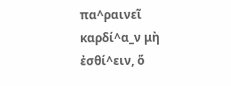πα^ραινεῖ καρδί^α_ν μὴ ἐσθί^ειν, ὅ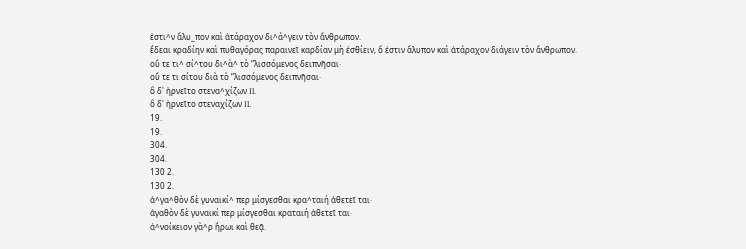ἐστι^ν ἄλυ_πον καὶ ἀτάραχον δι^ά^γειν τὸν ἄνθρωπον.
ἔδεαι κραδίην καὶ πυθαγόρας παραινεῖ καρδίαν μὴ ἐσθίειν, ὅ ἐστιν ἄλυπον καὶ ἀτάραχον διάγειν τὸν ἄνθρωπον.
οὔ τε τι^ σί^του δι^ὰ^ τὸ “λισσόμενος δειπνῆσαι·
οὔ τε τι σίτου διὰ τὸ “λισσόμενος δειπνῆσαι·
ὃ δ' ἠρνεῖτο στενα^χίζων Il.
ὃ δ' ἠρνεῖτο στεναχίζων Il.
19.
19.
304.
304.
130 2.
130 2.
ἀ^γα^θὸν δὲ γυναικί^ περ μίσγεσθαι κρα^ταιή ἀθετεῖ ται·
ἀγαθὸν δὲ γυναικί περ μίσγεσθαι κραταιή ἀθετεῖ ται·
ἀ^νοίκειον γὰ^ρ ἥρωι καὶ θεᾷ.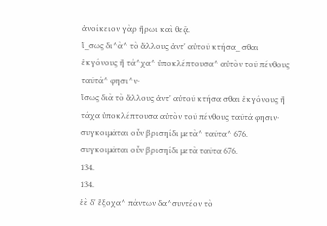ἀνοίκειον γὰρ ἥρωι καὶ θεᾷ.
ἴ_σως δι^ὰ^ τὸ ἄλλους ἀντ' αὐτοῦ κτήσα_ σθαι ἐκγόνους ἢ τά^χα^ ὑποκλέπτουσα^ αὐτὸν τοῦ πένθους ταῦτά^ φησι^ν·
ἴσως διὰ τὸ ἄλλους ἀντ' αὐτοῦ κτήσα σθαι ἐκγόνους ἢ τάχα ὑποκλέπτουσα αὐτὸν τοῦ πένθους ταῦτά φησιν·
συγκοιμᾶται οὖν βρισηίδι μετὰ^ ταῦτα^ 676.
συγκοιμᾶται οὖν βρισηίδι μετὰ ταῦτα 676.
134.
134.
ἑὲ δ' ἔξοχα^ πάντων δα^συντέον τὸ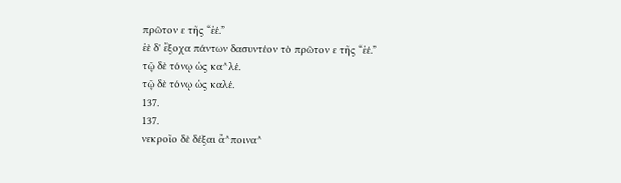πρῶτον ε τῆς “ἑέ.”
ἑὲ δ' ἔξοχα πάντων δασυντέον τὸ πρῶτον ε τῆς “ἑέ.”
τῷ δὲ τόνῳ ὡς κα^λέ.
τῷ δὲ τόνῳ ὡς καλέ.
137.
137.
νεκροῖο δὲ δέξαι ἄ^ποινα^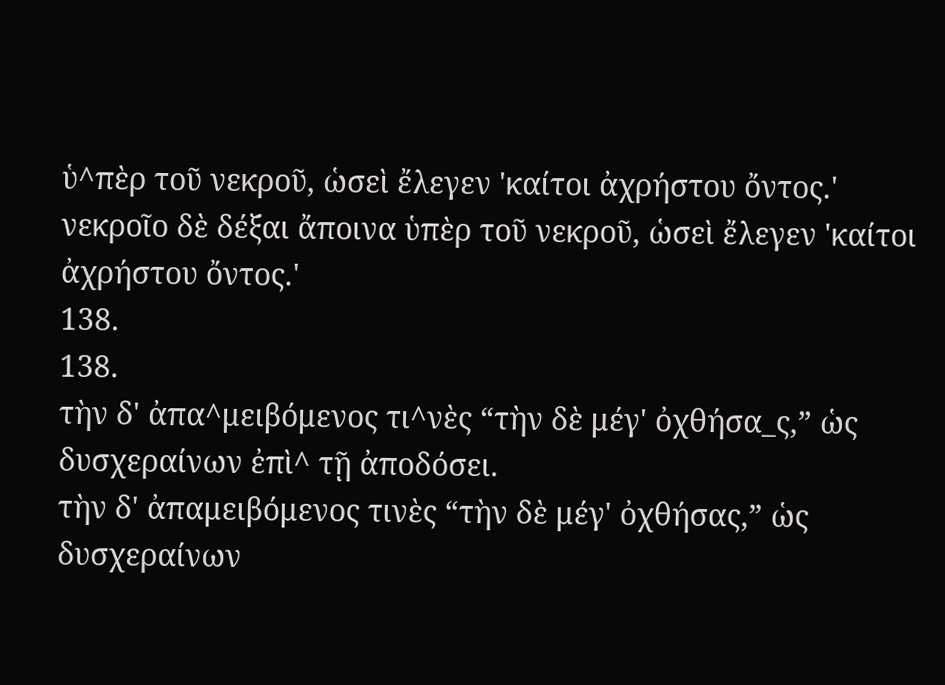ὑ^πὲρ τοῦ νεκροῦ, ὡσεὶ ἔλεγεν 'καίτοι ἀχρήστου ὄντος.'
νεκροῖο δὲ δέξαι ἄποινα ὑπὲρ τοῦ νεκροῦ, ὡσεὶ ἔλεγεν 'καίτοι ἀχρήστου ὄντος.'
138.
138.
τὴν δ' ἀπα^μειβόμενος τι^νὲς “τὴν δὲ μέγ' ὀχθήσα_ς,” ὡς δυσχεραίνων ἐπὶ^ τῇ ἀποδόσει.
τὴν δ' ἀπαμειβόμενος τινὲς “τὴν δὲ μέγ' ὀχθήσας,” ὡς δυσχεραίνων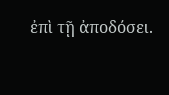ἐπὶ τῇ ἀποδόσει.